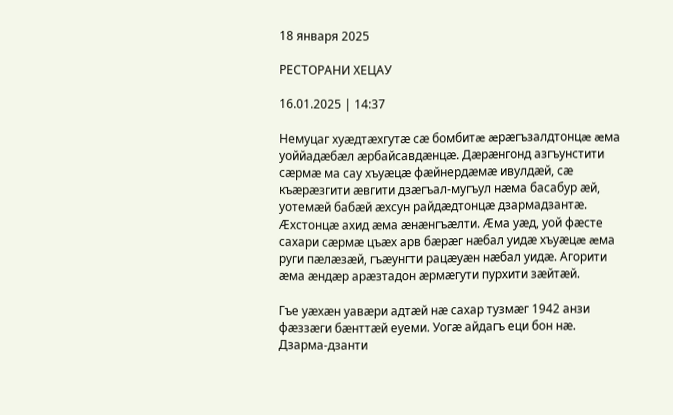18 января 2025

РЕСТОРАНИ ХЕЦАУ

16.01.2025 | 14:37

Немуцаг хуæдтæхгутæ сæ бомбитæ æрæгъзалдтонцæ æма уоййадæбæл æрбайсавдæнцæ. Дæрæнгонд азгъунстити сæрмæ ма сау хъуæцæ фæйнердæмæ ивулдæй, сæ къæрæзгити æвгити дзæгъал-мугъул нæма басабур æй, уотемæй бабæй æхсун райдæдтонцæ дзармадзантæ. Æхстонцæ ахид æма æнæнгъæлти. Æма уæд, уой фæсте сахари сæрмæ цъæх арв бæрæг нæбал уидæ хъуæцæ æма руги пæлæзæй, гъæунгти рацæуæн нæбал уидæ. Агорити æма æндæр арæзтадон æрмæгути пурхити зæйтæй.

Гъе уæхæн уавæри адтæй нæ сахар тузмæг 1942 анзи фæззæги бæнттæй еуеми. Уогæ айдагъ еци бон нæ. Дзарма-дзанти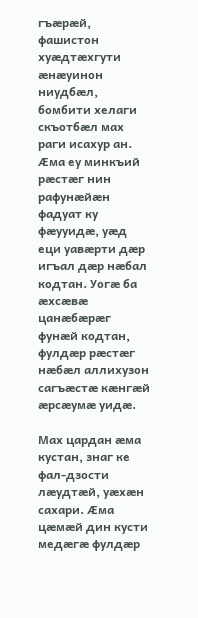гъæрæй, фашистон хуæдтæхгути æнæуинон ниудбæл, бомбити хелаги скъотбæл мах раги исахур ан. Æма еу минкъий рæстæг нин рафунæйæн фадуат ку фæууидæ, уæд еци уавæрти дæр игъал дæр нæбал кодтан. Уогæ ба æхсæвæ цанæбæрæг фунæй кодтан, фулдæр рæстæг нæбæл аллихузон сагъæстæ кæнгæй æрсæумæ уидæ.

Мах цардан æма кустан, знаг ке фал-дзости лæудтæй, уæхæн сахари. Æма цæмæй дин кусти медæгæ фулдæр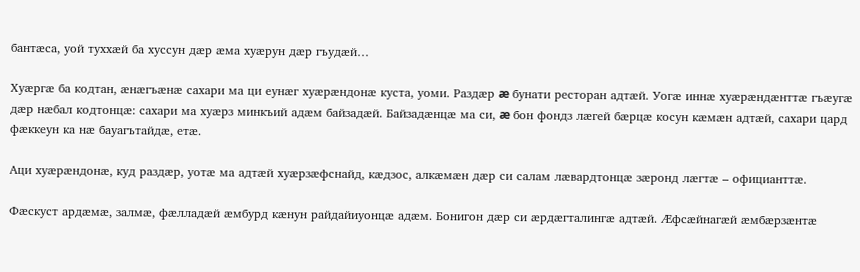бантæса, уой туххæй ба хуссун дæр æма хуæрун дæр гъудæй…

Хуæргæ ба кодтан, æнæгъæнæ сахари ма ци еунæг хуæрæндонæ куста, уоми. Раздæр æ бунати ресторан адтæй. Уогæ иннæ хуæрæндæнттæ гъæугæ дæр нæбал кодтонцæ: сахари ма хуæрз минкъий адæм байзадæй. Байзадæнцæ ма си, æ бон фондз лæгей бæрцæ косун кæмæн адтæй, сахари цард фæккеун ка нæ бауагътайдæ, етæ.

Аци хуæрæндонæ, куд раздæр, уотæ ма адтæй хуæрзæфснайд, кæдзос, алкæмæн дæр си салам лæвардтонцæ зæронд лæгтæ – официанттæ.

Фæскуст ардæмæ, залмæ, фæлладæй æмбурд кæнун райдайиуонцæ адæм. Бонигон дæр си æрдæгталингæ адтæй. Æфсæйнагæй æмбæрзæнтæ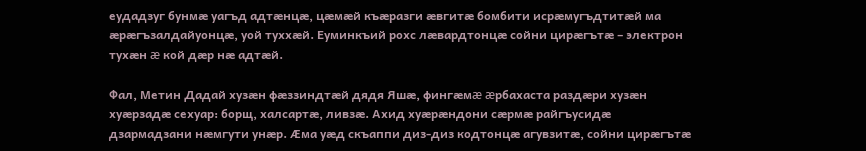еудадзуг бунмæ уагъд адтæнцæ, цæмæй къæразги æвгитæ бомбити исрæмугъдтитæй ма æрæгъзалдайуонцæ, уой туххæй. Еуминкъий рохс лæвардтонцæ сойни цирæгътæ – электрон тухæн æ кой дæр нæ адтæй.

Фал, Метин Дадай хузæн фæззиндтæй дядя Яшæ, фингæмæ æрбахаста раздæри хузæн хуæрзадæ сехуар: борщ, халсартæ, ливзæ. Ахид хуæрæндони сæрмæ райгъусидæ дзармадзани нæмгути унæр. Æма уæд скъаппи диз-диз кодтонцæ агувзитæ, сойни цирæгътæ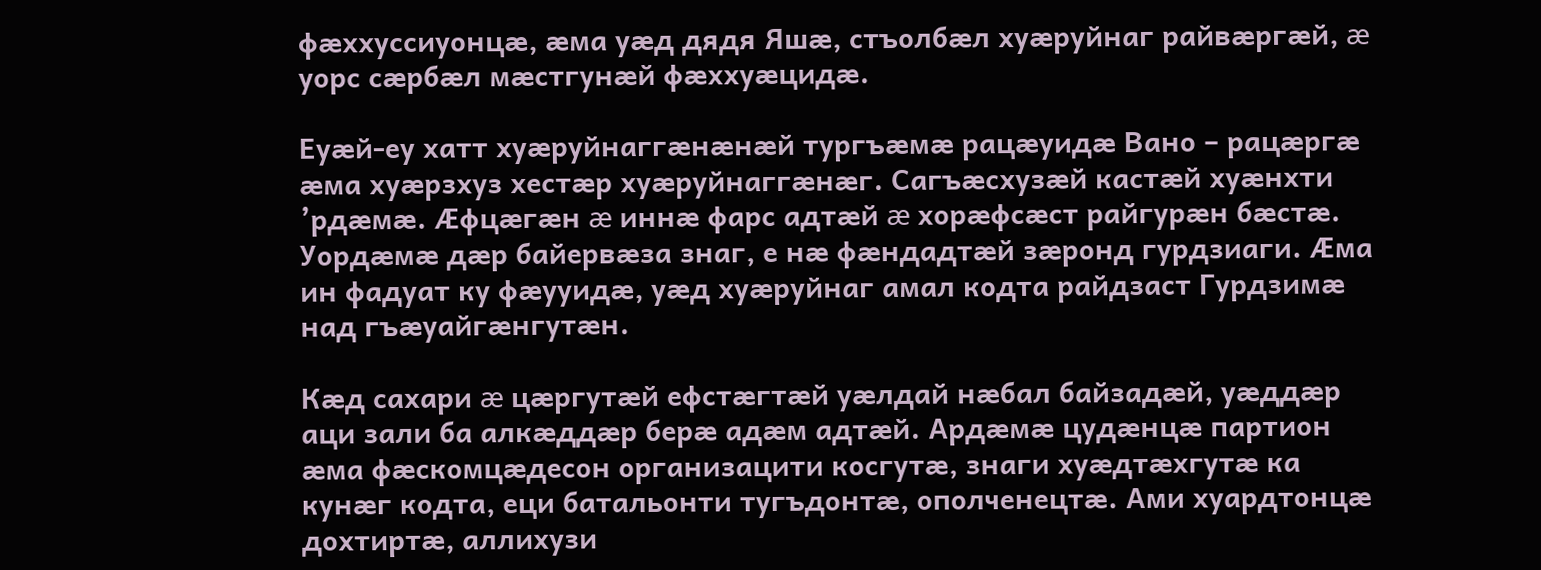фæххуссиуонцæ, æма уæд дядя Яшæ, стъолбæл хуæруйнаг райвæргæй, æ уорс сæрбæл мæстгунæй фæххуæцидæ.

Еуæй-еу хатт хуæруйнаггæнæнæй тургъæмæ рацæуидæ Вано – рацæргæ æма хуæрзхуз хестæр хуæруйнаггæнæг. Сагъæсхузæй кастæй хуæнхти ’рдæмæ. Æфцæгæн æ иннæ фарс адтæй æ хорæфсæст райгурæн бæстæ. Уордæмæ дæр байервæза знаг, е нæ фæндадтæй зæронд гурдзиаги. Æма ин фадуат ку фæууидæ, уæд хуæруйнаг амал кодта райдзаст Гурдзимæ над гъæуайгæнгутæн.

Кæд сахари æ цæргутæй ефстæгтæй уæлдай нæбал байзадæй, уæддæр аци зали ба алкæддæр берæ адæм адтæй. Ардæмæ цудæнцæ партион æма фæскомцæдесон организацити косгутæ, знаги хуæдтæхгутæ ка кунæг кодта, еци батальонти тугъдонтæ, ополченецтæ. Ами хуардтонцæ дохтиртæ, аллихузи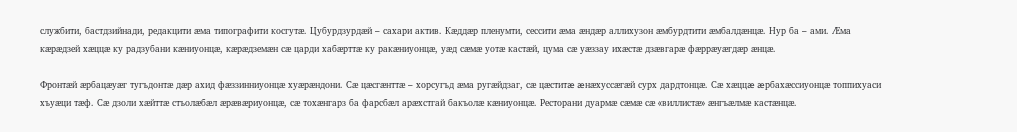службити, бастдзийнади, редакцити æма типографити косгутæ. Цубурдзурдæй – сахари актив. Кæддæр пленумти, сессити æма æндæр аллихузон æмбурдтити æмбалдæнцæ. Нур ба – ами. Æма кæрæдзей хæццæ ку радзубани кæниуонцæ, кæрæдземæн сæ царди хабæрттæ ку ракæниуонцæ, уæд сæмæ уотæ кастæй, цума сæ уæззау ихæстæ дзæвгарæ фæррæуæгдæр æнцæ.

Фронтæй æрбацæуæг тугъдонтæ дæр ахид фæззинниуонцæ хуæрæндони. Сæ цæсгæнттæ – хорсугъд æма ругæйдзаг, сæ цæститæ æнæхуссæгæй сурх дардтонцæ. Сæ хæццæ æрбахæссиуонцæ топпихуаси хъуæци тæф. Сæ дзоли хæйттæ стъолæбæл æрæвæриуонцæ, сæ тохæнгарз ба фарсбæл арæхстгай бакъолæ кæниуонцæ. Ресторани дуармæ сæмæ сæ «виллистæ» æнгъæлмæ кастæнцæ.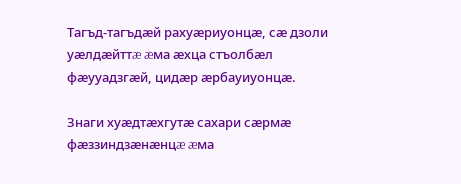Тагъд-тагъдæй рахуæриуонцæ, сæ дзоли уæлдæйттæ æма æхца стъолбæл фæууадзгæй, цидæр æрбауиуонцæ.

Знаги хуæдтæхгутæ сахари сæрмæ фæззиндзæнæнцæ æма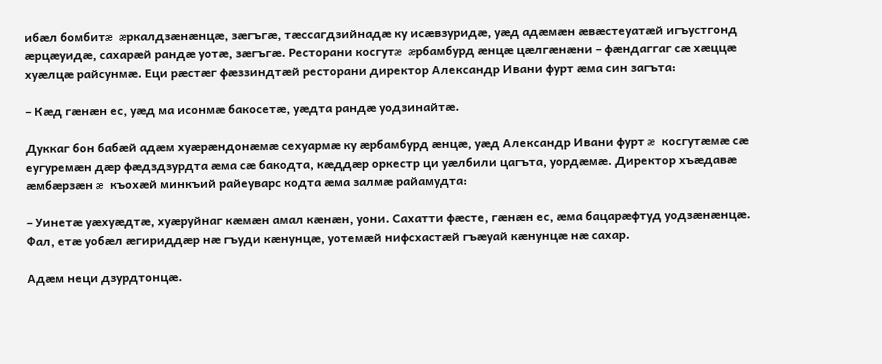ибæл бомбитæ æркалдзæнæнцæ, зæгъгæ, тæссагдзийнадæ ку исæвзуридæ, уæд адæмæн æвæстеуатæй игъустгонд æрцæуидæ, сахарæй рандæ уотæ, зæгъгæ. Ресторани косгутæ æрбамбурд æнцæ цæлгæнæни – фæндаггаг сæ хæццæ хуæлцæ райсунмæ. Еци рæстæг фæззиндтæй ресторани директор Александр Ивани фурт æма син загъта:

– Кæд гæнæн ес, уæд ма исонмæ бакосетæ, уæдта рандæ уодзинайтæ.

Дуккаг бон бабæй адæм хуæрæндонæмæ сехуармæ ку æрбамбурд æнцæ, уæд Александр Ивани фурт æ косгутæмæ сæ еугуремæн дæр фæдздзурдта æма сæ бакодта, кæддæр оркестр ци уæлбили цагъта, уордæмæ. Директор хъæдавæ æмбæрзæн æ къохæй минкъий райеуварс кодта æма залмæ райамудта:

– Уинетæ уæхуæдтæ, хуæруйнаг кæмæн амал кæнæн, уони. Сахатти фæсте, гæнæн ес, æма бацарæфтуд уодзæнæнцæ. Фал, етæ уобæл æгириддæр нæ гъуди кæнунцæ, уотемæй нифсхастæй гъæуай кæнунцæ нæ сахар.

Адæм неци дзурдтонцæ.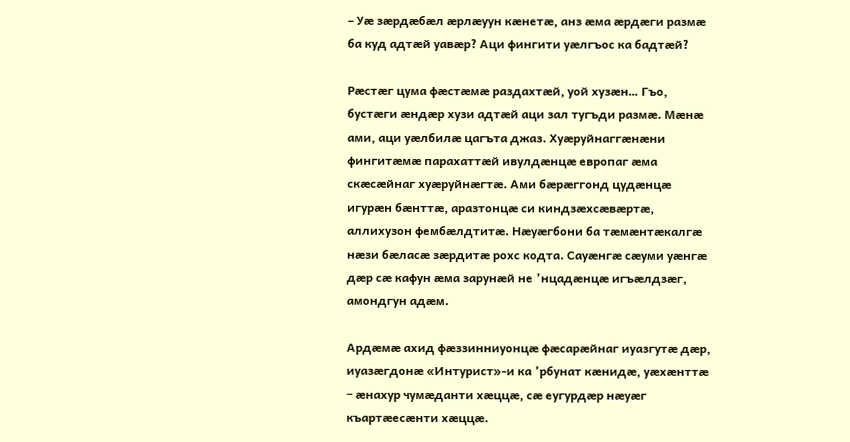– Уæ зæрдæбæл æрлæуун кæнетæ, анз æма æрдæги размæ ба куд адтæй уавæр? Аци фингити уæлгъос ка бадтæй?

Рæстæг цума фæстæмæ раздахтæй, уой хузæн… Гъо, бустæги æндæр хузи адтæй аци зал тугъди размæ. Мæнæ ами, аци уæлбилæ цагъта джаз. Хуæруйнаггæнæни фингитæмæ парахаттæй ивулдæнцæ европаг æма скæсæйнаг хуæруйнæгтæ. Ами бæрæггонд цудæнцæ игурæн бæнттæ, аразтонцæ си киндзæхсæвæртæ, аллихузон фембæлдтитæ. Нæуæгбони ба тæмæнтæкалгæ нæзи бæласæ зæрдитæ рохс кодта. Сауæнгæ сæуми уæнгæ дæр сæ кафун æма зарунæй не ’нцадæнцæ игъæлдзæг, амондгун адæм.

Ардæмæ ахид фæззинниуонцæ фæсарæйнаг иуазгутæ дæр, иуазæгдонæ «Интурист»-и ка ’рбунат кæнидæ, уæхæнттæ – æнахур чумæданти хæццæ, сæ еугурдæр нæуæг къартæесæнти хæццæ.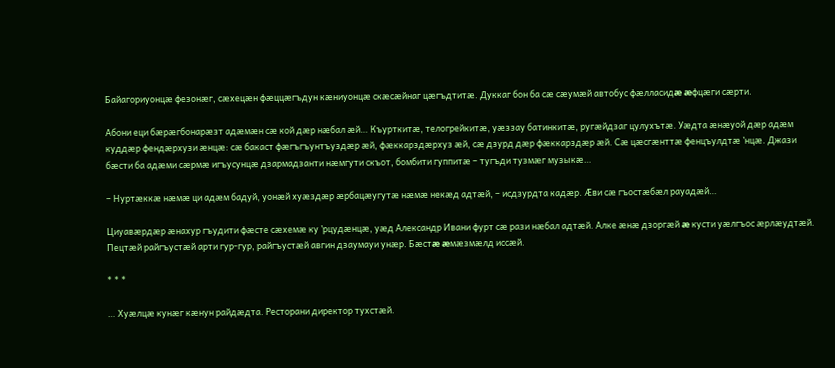Байагориуонцæ фезонæг, сæхецæн фæццæгъдун кæниуонцæ скæсæйнаг цæгъдтитæ. Дуккаг бон ба сæ сæумæй автобус фæлласидæ æфцæги сæрти.

Абони еци бæрæгбонарæзт адæмæн сæ кой дæр нæбал æй… Къурткитæ, телогрейкитæ, уæззау батинкитæ, ругæйдзаг цулухътæ. Уæдта æнæуой дæр адæм куддæр фендæрхузи æнцæ: сæ бакаст фæгъгъунтъуздæр æй, фæккарздæрхуз æй, сæ дзурд дæр фæккарздæр æй. Сæ цæсгæнттæ фенцъулдтæ ’нцæ. Джази бæсти ба адæми сæрмæ игъусунцæ дзармадзанти нæмгути скъот, бомбити гуппитæ – тугъди тузмæг музыкæ…

– Нуртæккæ нæмæ ци адæм бадуй, уонæй хуæздæр æрбацæугутæ нæмæ некæд адтæй, – исдзурдта кадæр. Æви сæ гъостæбæл рауадæй…

Циуавæрдæр æнахур гъудити фæсте сæхемæ ку ’рцудæнцæ, уæд Александр Ивани фурт сæ рази нæбал адтæй. Алке æнæ дзоргæй æ кусти уæлгъос æрлæудтæй. Пецтæй райгъустæй арти гур-гур, райгъустæй авгин дзаумауи унæр. Бæстæ æмæзмæлд иссæй.

* * *

… Хуæлцæ кунæг кæнун райдæдта. Ресторани директор тухстæй.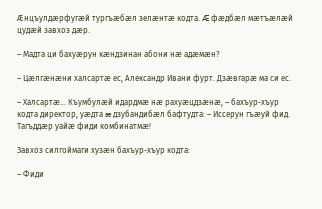Æнцъулдæрфугæй тургъæбæл зелæнтæ кодта. Æ фæдбæл мæтъæлæй цудæй завхоз дæр.

– Мадта ци бахуæрун кæндзинан абони нæ адæмæн?

– Цæлгæнæни халсартæ ес, Александр Ивани фурт. Дзæвгарæ ма си ес.

– Халсартæ… Къумбулæй идардмæ нæ рахуæцдзæнæ, – бахъур-хъур кодта директор, уæдта æ дзубандибæл бафтудта: – Иссерун гъæуй фид. Тагъддæр уайæ фиди комбинатмæ!

Завхоз силгоймаги хузæн бахъур-хъур кодта:

– Фиди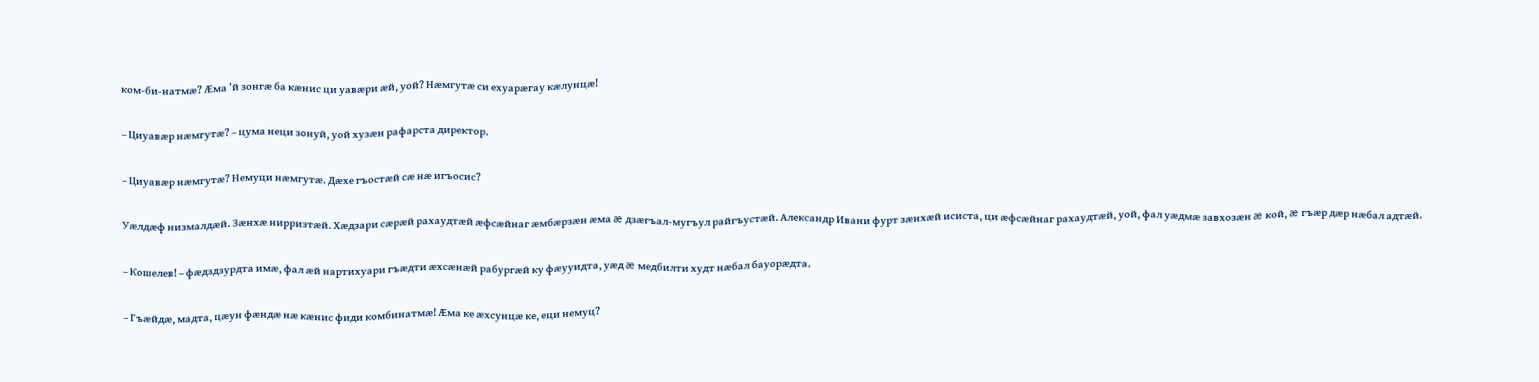ком-би-натмæ? Æма ’й зонгæ ба кæнис ци уавæри æй, уой? Нæмгутæ си ехуарæгау кæлунцæ!

– Циуавæр нæмгутæ? – цума неци зонуй, уой хузæн рафарста директор.

– Циуавæр нæмгутæ? Немуци нæмгутæ. Дæхе гъостæй сæ нæ игъосис?

Уæлдæф низмалдæй. Зæнхæ нирризтæй. Хæдзари сæрæй рахаудтæй æфсæйнаг æмбæрзæн æма æ дзæгъал-мугъул райгъустæй. Александр Ивани фурт зæнхæй исиста, ци æфсæйнаг рахаудтæй, уой, фал уæдмæ завхозæн æ кой, æ гъæр дæр нæбал адтæй.

– Кошелев! – фæдздзурдта имæ, фал æй нартихуари гъæдти æхсæнæй рабургæй ку фæууидта, уæд æ медбилти худт нæбал бауорæдта.

– Гъæйдæ, мадта, цæун фæндæ нæ кæнис фиди комбинатмæ! Æма ке æхсунцæ ке, еци немуц?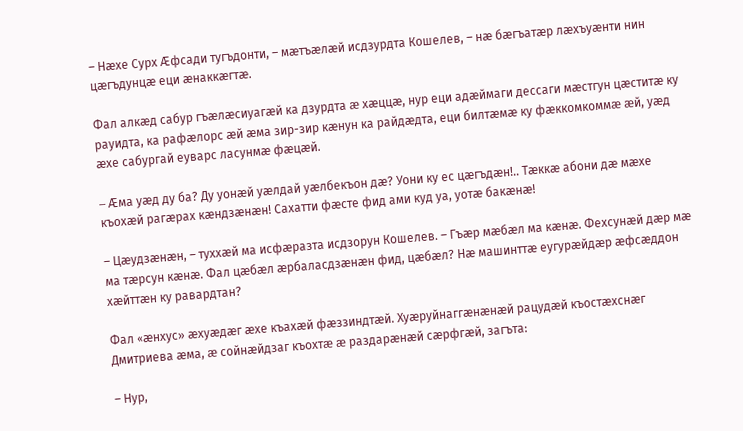– Нæхе Сурх Æфсади тугъдонти, – мæтъæлæй исдзурдта Кошелев, – нæ бæгъатæр лæхъуæнти нин цæгъдунцæ еци æнаккæгтæ.

Фал алкæд сабур гъæлæсиуагæй ка дзурдта æ хæццæ, нур еци адæймаги дессаги мæстгун цæститæ ку рауидта, ка рафæлорс æй æма зир-зир кæнун ка райдæдта, еци билтæмæ ку фæккомкоммæ æй, уæд æхе сабургай еуварс ласунмæ фæцæй.

– Æма уæд ду ба? Ду уонæй уæлдай уæлбекъон дæ? Уони ку ес цæгъдæн!.. Тæккæ абони дæ мæхе къохæй рагæрах кæндзæнæн! Сахатти фæсте фид ами куд уа, уотæ бакæнæ!

– Цæудзæнæн, – туххæй ма исфæразта исдзорун Кошелев. – Гъæр мæбæл ма кæнæ. Фехсунæй дæр мæ ма тæрсун кæнæ. Фал цæбæл æрбаласдзæнæн фид, цæбæл? Нæ машинттæ еугурæйдæр æфсæддон хæйттæн ку равардтан?

Фал «æнхус» æхуæдæг æхе къахæй фæззиндтæй. Хуæруйнаггæнæнæй рацудæй къостæхснæг Дмитриева æма, æ сойнæйдзаг къохтæ æ раздарæнæй сæрфгæй, загъта:

– Нур,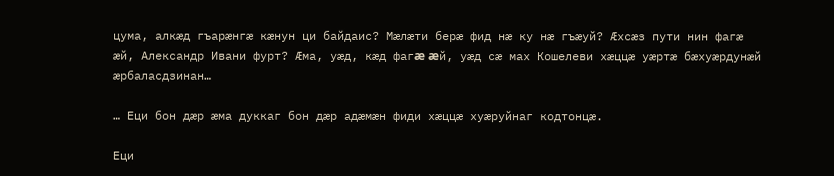цума, алкæд гъарæнгæ кæнун ци байдаис? Мæлæти берæ фид нæ ку нæ гъæуй? Æхсæз пути нин фагæ æй, Александр Ивани фурт? Æма, уæд, кæд фагæ æй, уæд сæ мах Кошелеви хæццæ уæртæ бæхуæрдунæй æрбаласдзинан…

… Еци бон дæр æма дуккаг бон дæр адæмæн фиди хæццæ хуæруйнаг кодтонцæ.

Еци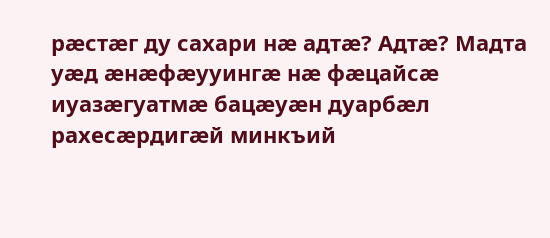рæстæг ду сахари нæ адтæ? Адтæ? Мадта уæд æнæфæууингæ нæ фæцайсæ иуазæгуатмæ бацæуæн дуарбæл рахесæрдигæй минкъий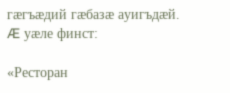гæгъæдий гæбазæ ауигъдæй. Æ уæле финст:

«Ресторан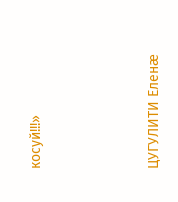косуй!!!»



ЦУГУЛИТИ Еленæ